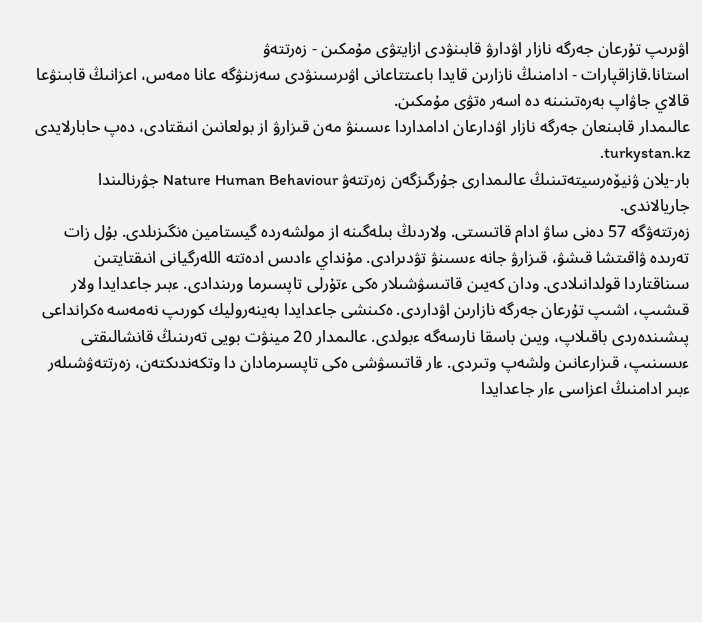اۋىرىپ تۇرعان جەرگە نازار اۋدارۋ قابىنۋدى ازايتۋى مۇمكىن - زەرتتەۋ
استانا.قازاقپارات - ادامنىڭ نازارىن قايدا باعىتتاعانى اۋىرسىنۋدى سەزىنۋگە عانا ەمەس، اعزانىڭ قابىنۋعا قالاي جاۋاپ بەرەتىنىنە دە اسەر ەتۋى مۇمكىن.
عالىمدار قابىنعان جەرگە نازار اۋدارعان ادامداردا ءىسىنۋ مەن قىزارۋ از بولعانىن انىقتادى، دەپ حابارلايدى turkystan.kz.
بار-يلان ۋنيۆەرسيتەتىنىڭ عالىمدارى جۇرگىزگەن زەرتتەۋ Nature Human Behaviour جۋرنالىندا جاريالاندى.
زەرتتەۋگە 57 دەنى ساۋ ادام قاتىستى. ولاردىڭ بىلەگىنە از مولشەردە گيستامين ەنگىزىلدى. بۇل زات تەرىدە ۋاقىتشا قىشۋ، قىزارۋ جانە ءىسىنۋ تۋدىرادى. مۇنداي ءادىس ادەتتە اللەرگيانى انىقتايتىن سىناقتاردا قولدانىلادى. ودان كەيىن قاتىسۋشىلار ەكى ءتۇرلى تاپسىرما ورىندادى. ءبىر جاعدايدا ولار قىشىپ، اشىپ تۇرعان جەرگە نازارىن اۋداردى. ەكىنشى جاعدايدا بەينەروليك كورىپ نەمەسە ەكرانداعى پىشىندەردى باقىلاپ، ويىن باسقا نارسەگە ءبولدى. عالىمدار 20 مينۋت بويى تەرىنىڭ قانشالىقتى ءىسىنىپ، قىزارعانىن ولشەپ وتىردى. ءار قاتىسۋشى ەكى تاپسىرمادان دا وتكەندىكتەن، زەرتتەۋشىلەر ءبىر ادامنىڭ اعزاسى ءار جاعدايدا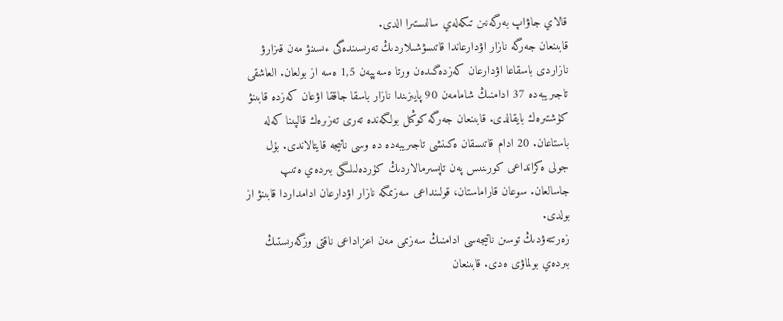قالاي جاۋاپ بەرگەنىن تىكەلەي سالىستىرا الدى.
قابىنعان جەرگە نازار اۋدارعاندا قاتىسۋشىلاردىڭ تەرىسىندەگى ءىسىنۋ مەن قىزارۋ نازاردى باسقاعا اۋدارعان كەزدەگىدەن ورتا ەسەپپەن 1,5 ەسە از بولعان. العاشقى تاجىريبەدە 37 ادامنىڭ شامامەن 90 پايىزىندا نازار باسقا جاققا اۋعان كەزدە قابىنۋ كۇشتىرەك بايقالدى. قابىنعان جەرگە كوڭىل بولگەندە تەرى تەزىرەك قالپىنا كەلە باستاعان. 20 ادام قاتىسقان ەكىنشى تاجىريبەدە دە وسى ناتيجە قايتالاندى. بۇل جولى ەكرانداعى كورىنىس پەن تاپسىرمالاردىڭ كۇردەلىلىگى بىردەي ەتىپ جاسالعان. سوعان قاراماستان، قولىنداعى سەزىمگە نازار اۋدارعان ادامداردا قابىنۋ از بولدى.
زەرتتەۋدىڭ توسىن ناتيجەسى ادامنىڭ سەزىمى مەن اعزاداعى ناقتى وزگەرىستىڭ بىردەي بولماۋى ەدى. قابىنعان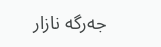جەرگە نازار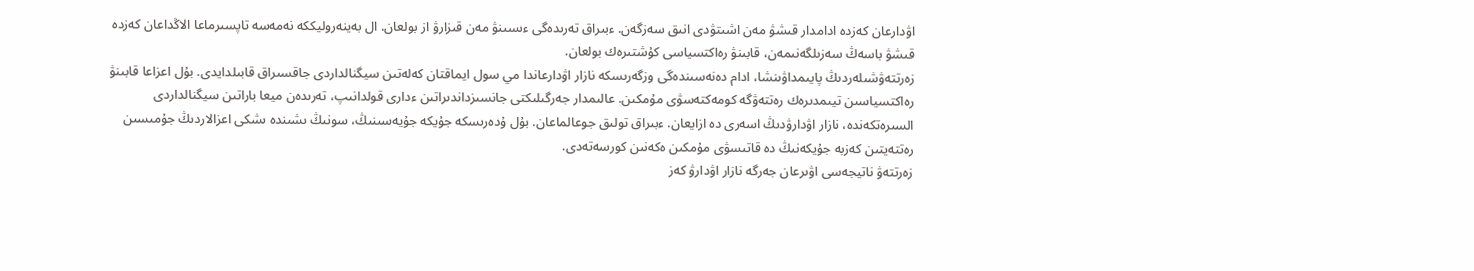اۋدارعان كەزدە ادامدار قىشۋ مەن اشىتۋدى انىق سەزگەن. ءبىراق تەرىدەگى ءىسىنۋ مەن قىزارۋ از بولعان. ال بەينەروليككە نەمەسە تاپسىرماعا الاڭداعان كەزدە قىشۋ باسەڭ سەزىلگەنىمەن، قابىنۋ رەاكتسياسى كۇشتىرەك بولعان.
زەرتتەۋشىلەردىڭ پايىمداۋىنشا، ادام دەنەسىندەگى وزگەرىسكە نازار اۋدارعاندا مي سول ايماقتان كەلەتىن سيگنالداردى جاقسىراق قابىلدايدى. بۇل اعزاعا قابىنۋ رەاكتسياسىن تيىمدىرەك رەتتەۋگە كومەكتەسۋى مۇمكىن. عالىمدار جەرگىلىكتى جانسىزداندىراتىن ءدارى قولدانىپ، تەرىدەن ميعا باراتىن سيگنالداردى السىرەتكەندە، نازار اۋدارۋدىڭ اسەرى دە ازايعان. ءبىراق تولىق جوعالماعان. بۇل ۇدەرىسكە جۇيكە جۇيەسىنىڭ، سونىڭ ىشىندە ىشكى اعزالاردىڭ جۇمىسىن رەتتەيتىن كەزبە جۇيكەنىڭ دە قاتىسۋى مۇمكىن ەكەنىن كورسەتەدى.
زەرتتەۋ ناتيجەسى اۋىرعان جەرگە نازار اۋدارۋ كەز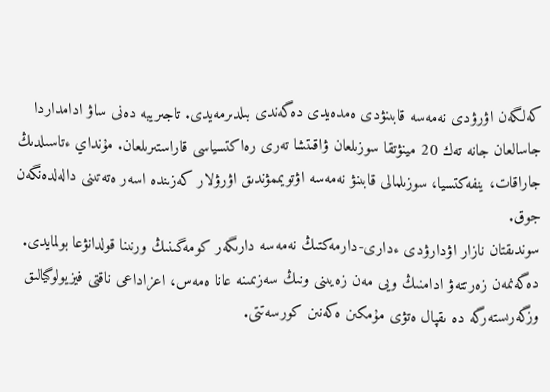كەلگەن اۋرۋدى نەمەسە قابىنۋدى ەمدەيدى دەگەندى بىلدىرمەيدى. تاجىريبە دەنى ساۋ ادامداردا جاسالعان جانە تەك 20 مينۋتقا سوزىلعان ۋاقىتشا تەرى رەاكتسياسى قاراستىرىلعان. مۇنداي ءتاسىلدىڭ جاراقات، ينفەكتسيا، سوزىلمالى قابىنۋ نەمەسە اۋتويممۋندىق اۋرۋلار كەزىندە اسەر ەتەتىنى دالەلدەنگەن جوق.
سوندىقتان نازار اۋدارۋدى ءدارى-دارمەكتىڭ نەمەسە دارىگەر كومەگىنىڭ ورنىنا قولدانۋعا بولمايدى. دەگەنمەن زەرتتەۋ ادامنىڭ ويى مەن زەيىنى ونىڭ سەزىمىنە عانا ەمەس، اعزاداعى ناقتى فيزيولوگيالىق وزگەرىستەرگە دە ىقپال ەتۋى مۇمكىن ەكەنىن كورسەتتى.